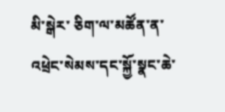མི་སྒེར་ ཅིག་ལ་མཚོན་ན་འཕྲེང་སེམས་དང་སྐྱོ་སྣང་ཆེ་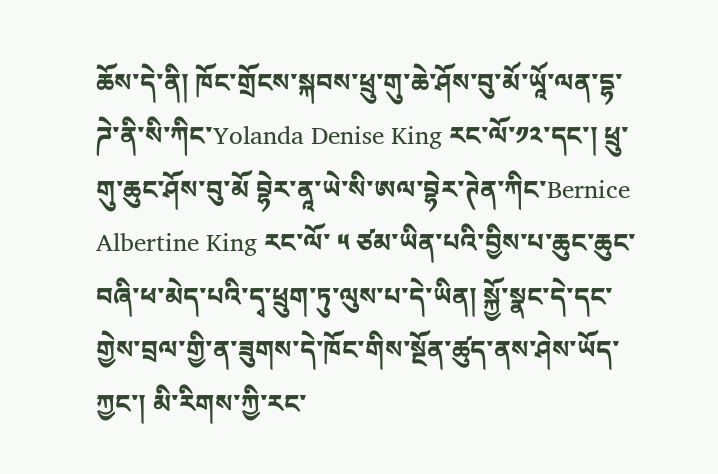ཆོས་དེ་ནི། ཁོང་གྲོངས་སྐབས་ཕྲུ་གུ་ཆེ་ཤོས་བུ་མོ་ཡཱོ་ལན་དྷ་ཌེ་ནི་སི་ཀིང་Yolanda Denise King རང་ལོ་༡༢་དང་། ཕྲུ་གུ་ཆུང་ཤོས་བུ་མོ བྷེར་ནཱ་ཡེ་སི་ཨལ་བྷེར་ཊེན་ཀིང་Bernice Albertine King རང་ལོ་ ༥ ཙམ་ཡིན་པའི་བྱིས་པ་ཆུང་ཆུང་བཞི་ཕ་མེད་པའི་དྭ་ཕྲུག་ཏུ་ལུས་པ་དེ་ཡིན། སྐྱོ་སྣང་དེ་དང་གྱེས་བྲལ་གྱི་ན་ཟུགས་དེ་ཁོང་གིས་སྔོན་ཚུད་ནས་ཤེས་ཡོད་ཀྱང་། མི་རིགས་ཀྱི་རང་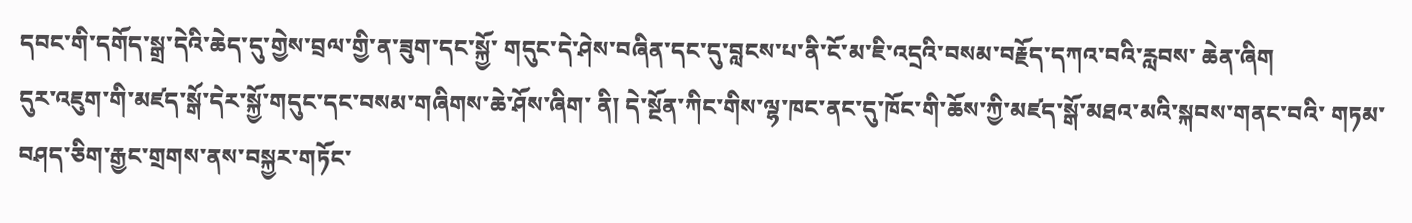དབང་གི་དགོད་སྒྲ་དེའི་ཆེད་དུ་གྱེས་བྲལ་གྱི་ན་ཟུག་དང་སྐྱོ་ གདུང་དེ་ཤེས་བཞིན་དང་དུ་བླངས་པ་ནི་ངོ་མ་ཇི་འདྲའི་བསམ་བརྗོད་དཀའ་བའི་རླབས་ ཆེན་ཞིག
དུར་འཇུག་གི་མཛད་སྒོ་དེར་སྐྱོ་གདུང་དང་བསམ་གཞིགས་ཆེ་ཤོས་ཞིག་ ནི། དེ་སྔོན་ཀིང་གིས་ལྷ་ཁང་ནང་དུ་ཁོང་གི་ཆོས་ཀྱི་མཛད་སྒོ་མཐའ་མའི་སྐབས་གནང་བའི་ གཏམ་བཤད་ཅིག་རྒྱང་གྲགས་ནས་བསྐྱར་གཏོང་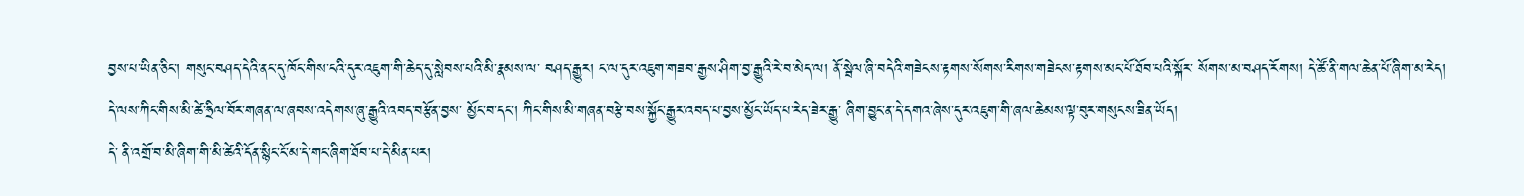བྱས་པ་ཡིན་ཅིང་། གསུང་བཤད་དེའི་ནང་དུ་ཁོང་གིས་ངའི་དུར་འཇུག་གི་ཆེད་དུ་སླེབས་པའི་མི་རྣམས་ལ་ བཤད་རྒྱུར། ང་ལ་དུར་འཇུག་གཟབ་རྒྱས་ཤིག་བྱ་རྒྱུའི་རེ་བ་མེད་ལ། ནོ་སྦེལ་ཞི་བདེའི་གཟེངས་རྟགས་སོགས་རིགས་གཟེངས་རྟགས་མང་པོ་ཐོབ་པའི་སྐོར་ སོགས་མ་བཤད་རོགས། དེ་ཚོ་ནི་གལ་ཆེན་པོ་ཞིག་མ་རེད། དེ་ལས་ཀིང་གིས་མི་ཚེ་ཧྲིལ་བོར་གཞན་ལ་ཞབས་འདེགས་ཞུ་རྒྱུའི་འབད་བརྩོན་བྱས་ མྱོང་བ་དང་། ཀིང་གིས་མི་གཞན་བརྩེ་བས་སྐྱོང་རྒྱུར་འབད་པ་བྱས་མྱོང་ཡོད་པ་རེད་ཟེར་རྒྱུ་ ཞིག་བྱུང་ན་དེ་དགའ་ཞེས་དུར་འཇུག་གི་ཞལ་ཆེམས་ལྟ་བུར་གསུངས་ཟིན་ཡོད།
དེ་ ནི་འགྲོ་བ་མི་ཞིག་གི་མི་ཚེའི་དོན་སྙིང་ངོ་མ་དེ་གང་ཞིག་ཐོབ་པ་དེ་མིན་པར།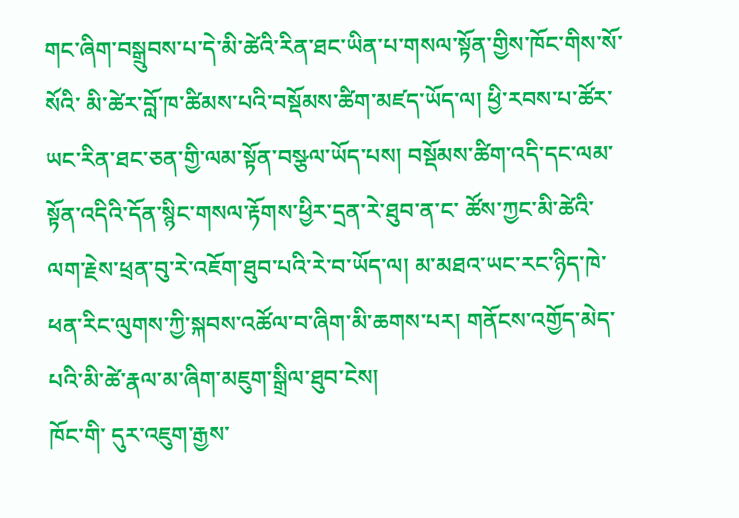གང་ཞིག་བསྒྲུབས་པ་དེ་མི་ཚེའི་རིན་ཐང་ཡིན་པ་གསལ་སྟོན་གྱིས་ཁོང་གིས་སོ་སོའི་ མི་ཚེར་བློ་ཁ་ཚིམས་པའི་བསྡོམས་ཚིག་མཛད་ཡོད་ལ། ཕྱི་རབས་པ་ཚོར་ཡང་རིན་ཐང་ཅན་གྱི་ལམ་སྟོན་བསྩལ་ཡོད་པས། བསྡོམས་ཚིག་འདི་དང་ལམ་སྟོན་འདིའི་དོན་སྙིང་གསལ་རྟོགས་ཕྱིར་དྲན་རེ་ཐུབ་ན་ང་ ཚོས་ཀྱང་མི་ཚེའི་ལག་རྗེས་ཕྲན་བུ་རེ་འཇོག་ཐུབ་པའི་རེ་བ་ཡོད་ལ། མ་མཐའ་ཡང་རང་ཉིད་ཁེ་ཕན་རིང་ལུགས་ཀྱི་སྐབས་འཚོལ་བ་ཞིག་མི་ཆགས་པར། གནོངས་འགྱོད་མེད་པའི་མི་ཚེ་རྣལ་མ་ཞིག་མཇུག་སྒྲིལ་ཐུབ་ངེས།
ཁོང་གི་ དུར་འཇུག་རྒྱས་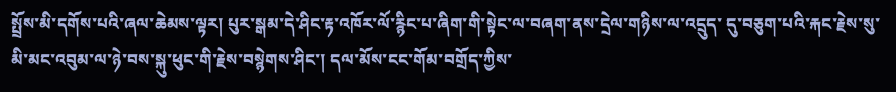སྤྲོས་མི་དགོས་པའི་ཞལ་ཆེམས་ལྟར། པུར་སྒམ་དེ་ཤིང་རྟ་འཁོར་ལོ་རྙིང་པ་ཞིག་གི་སྟེང་ལ་བཞག་ནས་དྲེལ་གཉིས་ལ་འདྲུད་ དུ་བཅུག་པའི་རྐང་རྗེས་སུ་མི་མང་འབུམ་ལ་ཉེ་བས་སྐུ་ཕུང་གི་རྗེས་བསྙེགས་ཤིང་། དལ་མོས་ངང་གོམ་བགྲོད་ཀྱིས་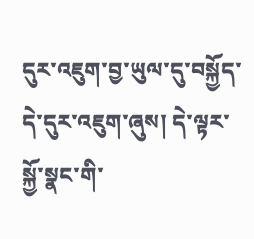དུར་འཇུག་བྱ་ཡུལ་དུ་བསྐྱོད་དེ་དུར་འཇུག་ཞུས། དེ་ལྟར་སྐྱོ་སྣང་གི་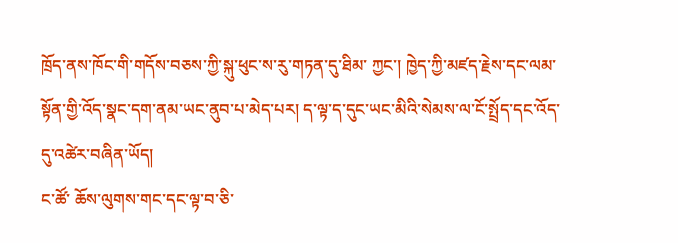ཁྲོད་ནས་ཁོང་གི་གདོས་བཅས་ཀྱི་སྐུ་ཕུང་ས་རུ་གཏན་དུ་ཐིམ་ ཀྱང་། ཁྱེད་ཀྱི་མཛད་རྗེས་དང་ལམ་སྟོན་གྱི་འོད་སྣང་དག་ནམ་ཡང་ནུབ་པ་མེད་པར། ད་ལྟ་ད་དུང་ཡང་མིའི་སེམས་ལ་ངོ་སྤྲོད་དང་འོད་དུ་འཚེར་བཞིན་ཡོད།
ང་ཚོ་ ཆོས་ལུགས་གང་དང་ལྟ་བ་ཅི་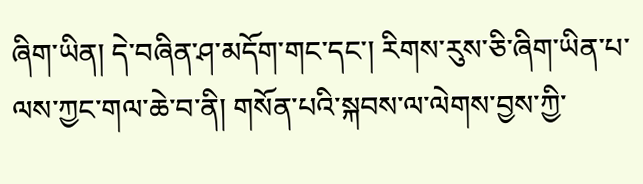ཞིག་ཡིན། དེ་བཞིན་ཤ་མདོག་གང་དང་། རིགས་རུས་ཅི་ཞིག་ཡིན་པ་ལས་ཀྱང་གལ་ཆེ་བ་ནི། གསོན་པའི་སྐབས་ལ་ལེགས་བྱས་ཀྱི་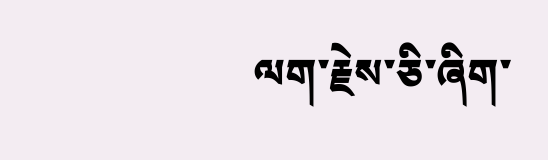ལག་རྗེས་ཅི་ཞིག་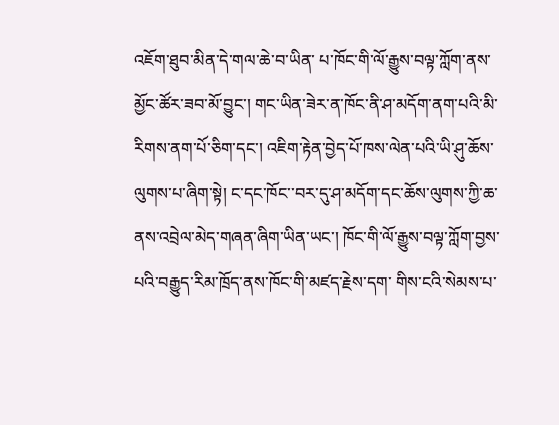འཇོག་ཐུབ་མིན་དེ་གལ་ཆེ་བ་ཡིན་ པ་ཁོང་གི་ལོ་རྒྱུས་བལྟ་ཀློག་ནས་མྱོང་ཚོར་ཟབ་མོ་བྱུང་། གང་ཡིན་ཟེར་ན་ཁོང་ནི་ཤ་མདོག་ནག་པའི་མི་རིགས་ནག་པོ་ཅིག་དང་། འཇིག་རྟེན་བྱེད་པོ་ཁས་ལེན་པའི་ཡི་ཤུ་ཆོས་ལུགས་པ་ཞིག་སྟེ། ང་དང་ཁོང་་བར་དུ་ཤ་མདོག་དང་ཆོས་ལུགས་ཀྱི་ཆ་ནས་འབྲེལ་མེད་གཞན་ཞིག་ཡིན་ཡང་། ཁོང་གི་ལོ་རྒྱུས་བལྟ་ཀློག་བྱས་པའི་བརྒྱུད་རིམ་ཁྲོད་ནས་ཁོང་གི་མཛད་རྗེས་དག་ གིས་ངའི་སེམས་པ་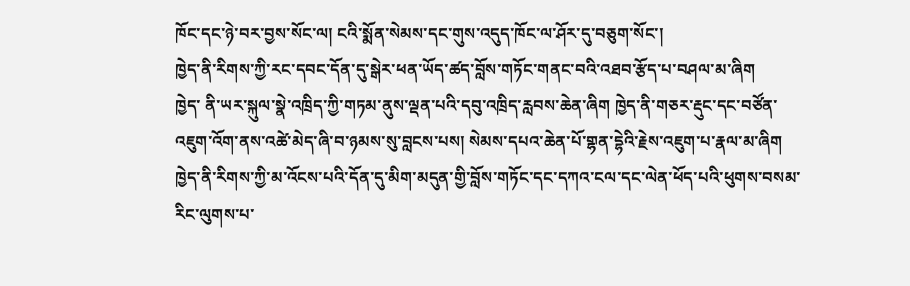ཁོང་དང་ཉེ་བར་བྱས་སོང་ལ། ངའི་སྨོན་སེམས་དང་གུས་འདུད་ཁོང་ལ་ཤོར་དུ་བཅུག་སོང་།
ཁྱེད་ནི་རིགས་ཀྱི་རང་དབང་དོན་དུ་སྒེར་ཕན་ཡོད་ཚད་བློས་གཏོང་གནང་བའི་འཐབ་རྩོད་པ་བཤལ་མ་ཞིག
ཁྱེད་ ནི་ཡར་སྐུལ་སྣེ་འཁྲིད་ཀྱི་གཏམ་ནུས་ལྡན་པའི་དབུ་འཁྲིད་རླབས་ཆེན་ཞིག ཁྱེད་ནི་གཅར་རྡུང་དང་བཙོན་འཇུག་འོག་ནས་འཚེ་མེད་ཞི་བ་ཉམས་སུ་བླངས་པས། སེམས་དཔའ་ཆེན་པོ་གྷན་དྷེའི་རྗེས་འཇུག་པ་རྣལ་མ་ཞིག
ཁྱེད་ནི་རིགས་ཀྱི་མ་འོངས་པའི་དོན་དུ་མིག་མདུན་གྱི་བློས་གཏོང་དང་དཀའ་ངལ་དང་ལེན་ཕོད་པའི་ཕུགས་བསམ་རིང་ལུགས་པ་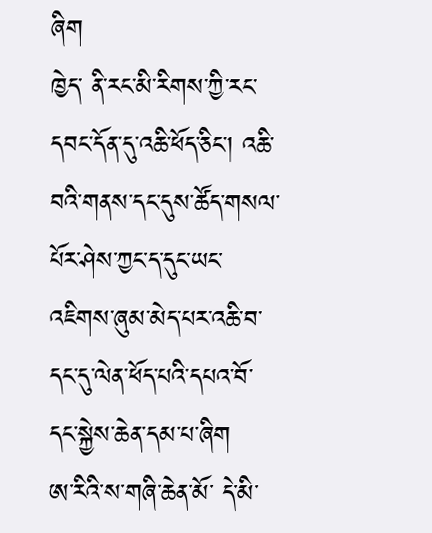ཞིག
ཁྱེད་ ནི་རང་མི་རིགས་ཀྱི་རང་དབང་དོན་དུ་འཆི་ཕོད་ཅིང་། འཆི་བའི་གནས་དང་དུས་ཚོད་གསལ་པོར་ཤེས་ཀྱང་ད་དུང་ཡང་འཇིགས་ཞུམ་མེད་པར་འཆི་བ་ དང་དུ་ལེན་ཕོད་པའི་དཔའ་བོ་དང་སྐྱེས་ཆེན་དམ་པ་ཞིག
ཨ་རིའི་ས་གཞི་ཆེན་མོ་ དེ་མི་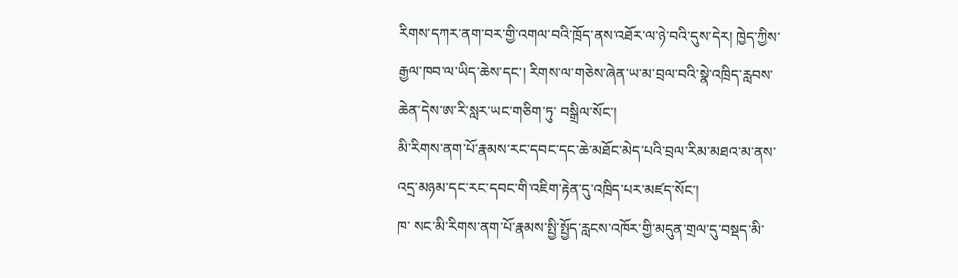རིགས་དཀར་ནག་བར་གྱི་འགལ་བའི་ཁྲོད་ནས་འཐོར་ལ་ཉེ་བའི་དུས་དེར། ཁྱེད་ཀྱིས་རྒྱལ་ཁབ་ལ་ཡིད་ཆེས་དང་། རིགས་ལ་གཅེས་ཞེན་ཡ་མ་བྲལ་བའི་སྣེ་འཁྲིད་རླབས་ཆེན་དེས་ཨ་རི་སླར་ཡང་གཅིག་ཏུ་ བསྒྲིལ་སོང་།
མི་རིགས་ནག་པོ་རྣམས་རང་དབང་དང་ཆེ་མཐོང་མེད་པའི་བྲལ་རིམ་མཐའ་མ་ནས་འདྲ་མཉམ་དང་རང་དབང་གི་འཇིག་རྟེན་དུ་འཁྲིད་པར་མཛད་སོང་།
ཁ་ སང་མི་རིགས་ནག་པོ་རྣམས་སྤྱི་སྤྱོད་རླངས་འཁོར་གྱི་མདུན་གྲལ་དུ་བསྡད་མི་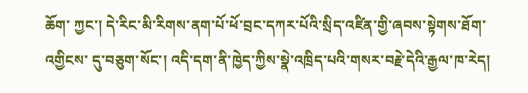ཆོག་ ཀྱང་། དེ་རིང་མི་རིགས་ནག་པོ་ཕོ་བྲང་དཀར་པོའི་སྲིད་འཛིན་གྱི་ཞབས་སྟེགས་ཐོག་འགྱིངས་ དུ་བཅུག་སོང་། འདི་དག་ནི་ཁྱེད་ཀྱིས་སྣེ་འཁྲིད་པའི་གསར་བརྗེ་དེའི་རྒྱལ་ཁ་རེད།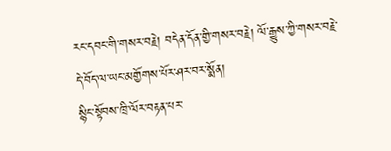རང་དབང་གི་གསར་བརྗེ། བདེན་དོན་གྱི་གསར་བརྗེ། ལོ་རྒྱུས་ཀྱི་གསར་བརྗེ་དེ་བོད་ལ་ཡང་མགྱོགས་པོར་ཤར་བར་སྨོན།
སྙིང་སྟོབས་ཁྲི་ལོར་བརྟན་པར་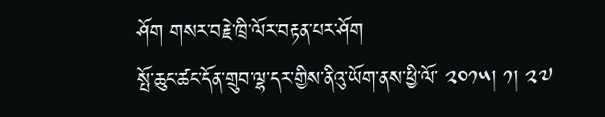ཤོག གསར་བརྗེ་ཁྲི་ལོར་བརྟན་པར་ཤོག
སྤོ་ཆུང་ཚང་དོན་གྲུབ་ལྷ་དར་གྱིས་ནིའུ་ཡོག་ནས་ཕྱི་ལོ་ ༢༠༡༥། ༡། ༢༧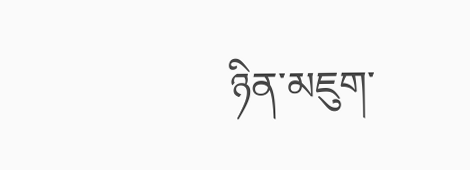ཉིན་མཇུག་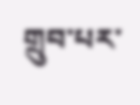གྲུབ་པར་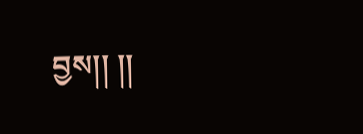བྱས།། །།